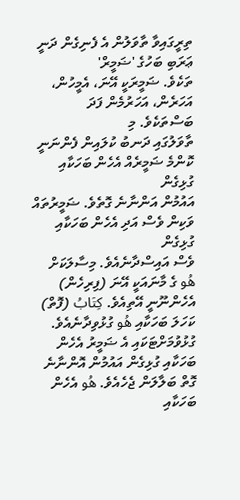ތިރީގައިވާ ތާވަލުން އެ ފެނިގެން ދަނީ ޢަރަބި ބަހުގެ 'ޟަމީރް'
ތަކެވެ. ޟަމީރަކީ އޭނަ، އެމީހުން، އަހަރެން، އަހަރުމެން ފަދަ ބަސްތަކެވެ. މި
ތާވަލުގައި ދަނބު ކުލައިން ފެންނަނީ ކޮންމެ ޟަމީރެއް އެހެން ބަހަކާއި ގުޅިގެން
އައުމުން އަންނާނެ ގޮތެވެ. ޟަމީރުތައް ވަކިން ވެސް އަދި އެހެން ބަހަކާއި ގުޅިގެން
ވެސް އައިސްދާނެއެވެ. މިސާލަކަށް هُو ގެ މާނައަކީ އޭނަ (ފިރިހެން) އެހެންނޫނީ އޭތިއެވެ. كِتَابُ (ފޮތް) ކަހަލަ ބަހަކާއި هُو ގުޅުވިދާނެއެވެ. ގުޅުވުމަށްޓަކައި އެ ޟަމީރު އެހެން
ބަހަކާއި ގުޅިގެން އައުމުން އޮންނާނެ ގޮތް ބަލާލަން ޖެހެއެވެ. هُو އެހެން ބަހަކާއި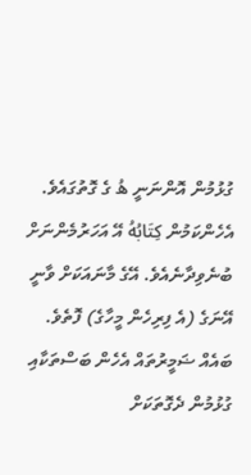ގުޅުމުން އޮންނަނީ هُ ގެ ގޮތުގައެވެ. އެހެންކަމުން كِتَابُهُ އޭ އަހަރުމެންނަށް ބުނެވިދާނެއެވެ. އޭގެ މާނައަކަށް ވާނީ
އޭނަގެ (އެ ފިރިހެން މީހާގެ) ފޮތެވެ.
ބައެއް ޟަމީރުތައް އެހެން ބަސްތަކާއި ގުޅުމުން ދެގޮތަކަށް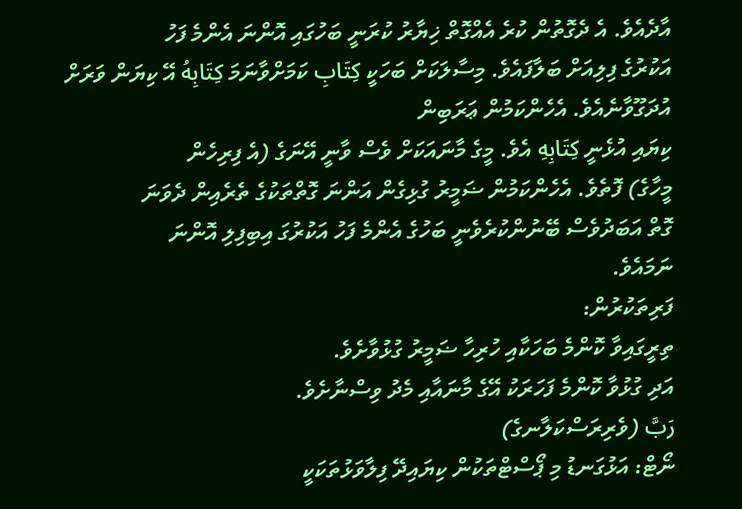އާދެއެވެ. އެ ދެގޮތުން ކުރެ އެއްގޮތް ޚިޔާރު ކުރަނީ ބަހުގައި އޮންނަ އެންމެ ފަހު
އަކުރުގެ ފިލިއަށް ބަލާފައެވެ. މިސާލަކަށް ބަހަކީ كِتَابِ ކަމަށްވާނަމަ كِتَابِهُ އޭ ކިޔަން ވަރަށް އުދަގޫވާނެއެވެ. އެހެންކަމުން ޢަރަބިން
ކިޔައި އުޅެނީ كِتَابِهِ އެވެ. މީގެ މާނައަކަށް ވެސް ވާނީ އޭނަގެ (އެ ފިރިހެން
މީހާގެ) ފޮތެވެ. އެހެންކަމުން ޟަމީރު ގުޅިގެން އަންނަ ގޮތްތަކުގެ ތެރެއިން ދެވަނަ
ގޮތް އަބަދުވެސް ބޭނުންކުރެވެނީ ބަހުގެ އެންމެ ފަހު އަކުރުގަ އިބިފިލި އޮންނަ
ނަމައެވެ.
ފަރިތަކުރުން:
ތިރީގައިވާ ކޮންމެ ބަހަކާއި ހުރިހާ ޟަމީރު ގުޅުވާށެވެ.
އަދި ގުޅުވާ ކޮންމެ ފަހަރަކު އޭގެ މާނައާއި މެދު ވިސްނާށެވެ.
رَبَّ (ވެރިރަސްކަލާނގެ)
ނޯޓް: އަޅުގަނޑު މި ޕޯސްޓްތަކުން ކިޔައިދޭ ފިލާވަޅުތަކަކީ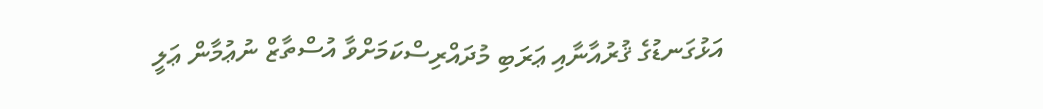އަޅުގަނޑުގެ ޤުރުއާނާއި ޢަރަބި މުދައްރިސްކަމަށްވާ އުސްތާޒް ނުޢުމާން ޢަލީ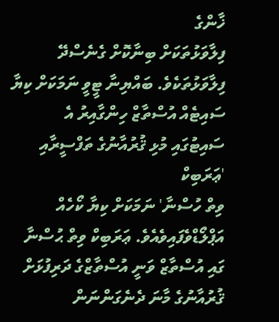ޚާންގެ
ފިލާވަޅުތަކަށް ބިނާކޮށް ގެނެސްދޭ ފިލާވަޅުތަކެވެ. ބައްޔިނާ ޓީވީ ނަމަކަށް ކިޔާ
ސައިޓެއް އުސްތާޒް ހިންގާއިރު އެ ސައިޓުގައި މުޅި ޤުރުއާނުގެ ތަފްސީރާއި 'ޢަރަބިކް
ވިތް ހުސްނާ' ނަމަކަށް ކިޔާ ކޯހެއް އަޕްލޯޑްވެފައިވެއެވެ. ޢަރަބިކް ވިތް ޙުސްނާ
ގައި އުސްތާޒް ވަނީ އުސްތާޒްގެ ދަރިފުޅަށް ޤުރުއާނުގެ މާނަ ދެނެގަންނަން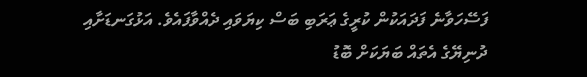ފަސޭހަވާނެ ފަދައަކުން ކުރީގެ ޢަރަބި ބަސް ކިޔަވައި ދެއްވާފައެވެ. އަޅުގަނޑަށާއި
ދުނިޔޭގެ އެތައް ބަޔަކަށް ބޮޑު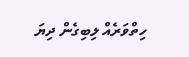ހިތްވަރެއް ލިބިގެން ދިޔަ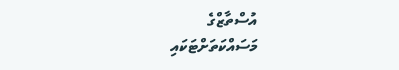އުސްތާޒްގެ
މަސައްކަތަށްޓަކައި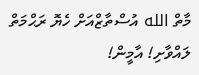މާތް الله އުސްތާޒްއަށް ހެޔޮ ރަޙްމަތް ލައްވާށި! އާމީން!